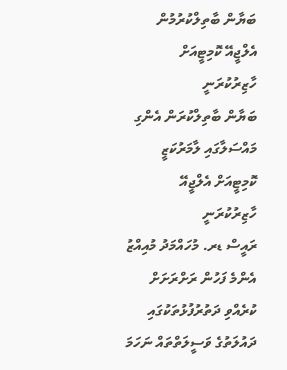ބަޔާން ބާތިލްކުރުމުން އެލްޖީއޭ ކޮމިޓީއަށް ހާޒިރުކުރަނީ
ބަޔާން ބާތިލްކުރަން އެންގި މައްސަލާގައި ލާމަރުކަޒީ ކޮމިޓީއަށް އެލްޖީއޭ ހާޒިރުކުރަނީ
ރައީސް ޑރ. މުހައްމަދު މުއިއްޒު އެންމެ ފަހުން ރަށްރަށަށް ކުރެއްވި ދަތުރުފުޅުތަކުގައި ދައުލަތުގެ ވަސީލަތްތައް ނަހަމަ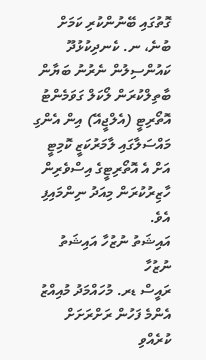ގޮތުގައި ބޭނުންކުރި ކަމަށް ބުނެ، ނ. ކެނދިކުޅުދޫ ކައުންސިލުން ނެރުނު ބަޔާން ބާތިލްކުރަން ލޯކަލް ގަވަމެންޓު އޮތޯރިޓީ (އެލްޖީއޭ) އިން އެންގި މައްސަލާގައި ލާމަރުކަޒީ ކޮމިޓީ އަށް އެ އޮތޯރިޓީގެ އިސްވެރިން ހާޒިރުކުރަން މިއަދު ނިންމައިފި އެވެ.
އައިޝަތު ނުޒުހާ އައިޝަތު ނުޒުހާ
ރައީސް ޑރ. މުހައްމަދު މުއިއްޒު އެންމެ ފަހުން ރަށްރަށަށް ކުރެއްވި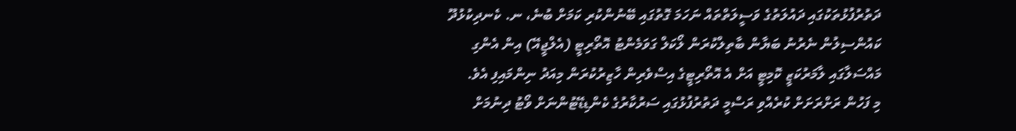ދަތުރުފުޅުތަކުގައި ދައުލަތުގެ ވަސީލަތްތައް ނަހަމަ ގޮތުގައި ބޭނުންކުރި ކަމަށް ބުނެ، ނ. ކެނދިކުޅުދޫ ކައުންސިލުން ނެރުނު ބަޔާން ބާތިލްކުރަން ލޯކަލް ގަވަމެންޓު އޮތޯރިޓީ (އެލްޖީއޭ) އިން އެންގި މައްސަލާގައި ލާމަރުކަޒީ ކޮމިޓީ އަށް އެ އޮތޯރިޓީގެ އިސްވެރިން ހާޒިރުކުރަން މިއަދު ނިންމައިފި އެވެ.
މި ފަހުން ރަށްރަށަށް ކުރެއްވި ރަސްމީ ދަތުރުފުޅުގައި ސަރުކާރުގެ ކެންޑިޑޭޓުންނަށް ވޯޓު ދިނުމަށް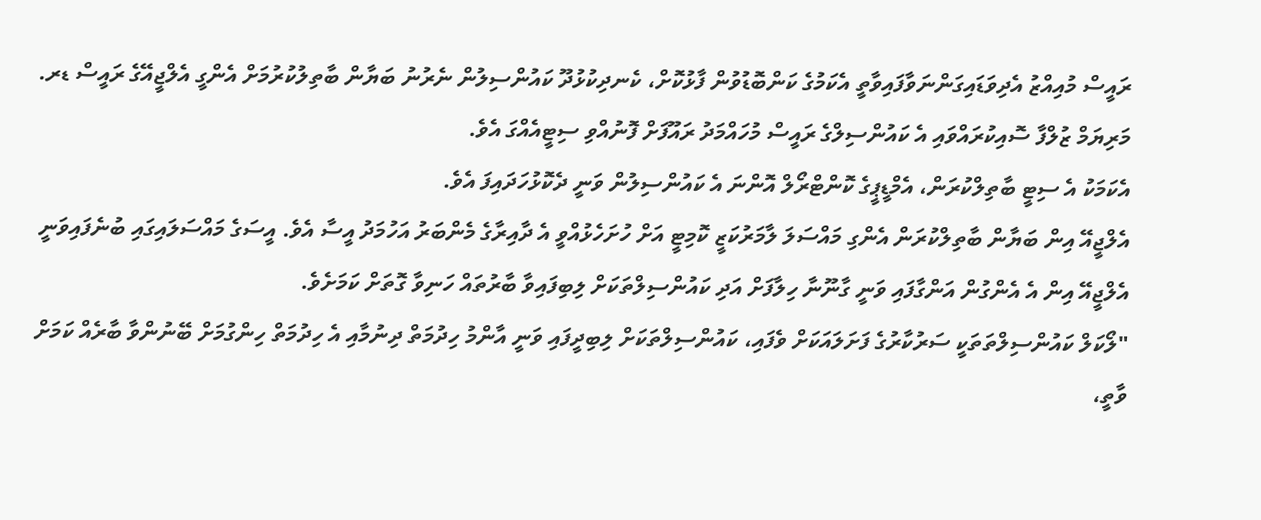ރައީސް މުއިއްޒު އެދިވަޑައިގަންނަވާފައިވާތީ އެކަމުގެ ކަންބޮޑުވުން ފާޅުކޮށް، ކެނދިކުޅުދޫ ކައުންސިލުން ނެރުނު ބަޔާން ބާތިލުކުރުމަށް އެންގީ އެލްޖީއޭގެ ރައީސް ޑރ. މަރިޔަމް ޒުލްފާ ސޮއިކުރައްވައި އެ ކައުންސިލްގެ ރައީސް މުހައްމަދު ރައޫފަށް ފޮނުއްވި ސިޓީއެއްގަ އެވެ.
އެކަމަކު އެ ސިޓީ ބާތިލްކުރަން، އެމްޑީޕީގެ ކޮންޓްރޯލް އޮންނަ އެ ކައުންސިލުން ވަނީ ދެކޮޅުހަދައިފަ އެވެ.
އެލްޖީއޭ އިން ބަޔާން ބާތިލްކުރަން އެންގި މައްސަލަ ލާމަރުކަޒީ ކޮމިޓީ އަށް ހުށަހެޅުއްވީ އެ ދާއިރާގެ މެންބަރު އަހުމަދު އީސާ އެވެ. އީސަގެ މައްސަލައިގައި ބުނެފައިވަނީ އެލްޖީއޭ އިން އެ އެންގުން އަންގާފައި ވަނީ ގާނޫނާ ހިލާފަށް އަދި ކައުންސިލްތަކަށް ލިބިފައިވާ ބާރުތައް ހަނިވާ ގޮތަށް ކަމަށެވެ.
"ލޯކަލް ކައުންސިލްތަތަކީ ސަރުކާރުގެ ފަށަލައަކަށް ވެފައި، ކައުންސިލްތަކަށް ލިބިދީފައި ވަނީ އާންމު ހިދުމަތް ދިނުމާއި އެ ހިދުމަތް ހިންގުމަށް ބޭނުންވާ ބާރެއް ކަމަށް ވާތީ،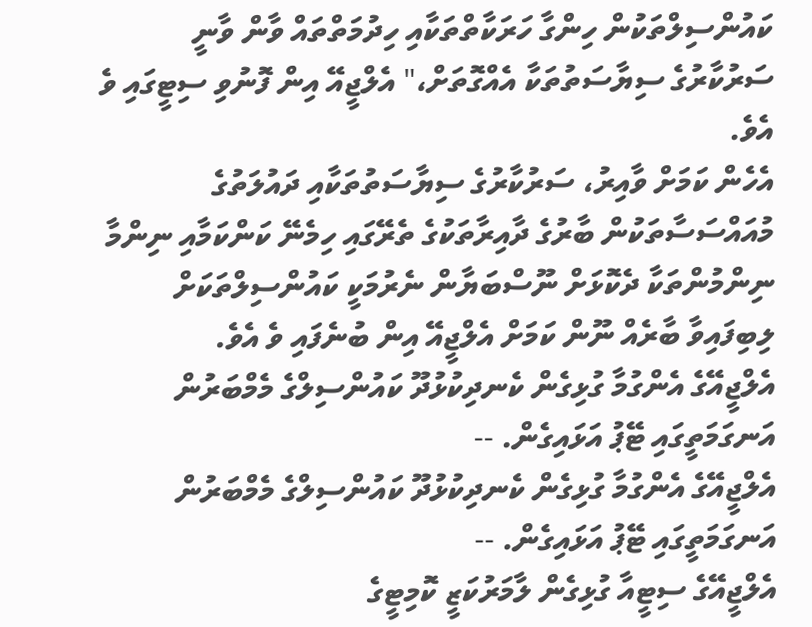ކައުންސިލްތަކުން ހިންގާ ހަރަކާތްތަކާއި ހިދުމަތްތައް ވާން ވާނީ ސަރުކާރުގެ ސިޔާސަތުތަކާ އެއްގޮތަށް،" އެލްޖީއޭ އިން ފޮނުވި ސިޓީގައި ވެ އެވެ.
އެހެން ކަމަށް ވާއިރު، ސަރުކާރުގެ ސިޔާސަތުތަކާއި ދައުލަތުގެ މުއައްސަސާތަކުން ބާރުގެ ދާއިރާތަކުގެ ތެރޭގައި ހިމެނޭ ކަންކަމާއި ނިންމާ ނިންމުންތަކާ ދެކޮޅަށް ނޫސްބަޔާން ނެރުމަކީ ކައުންސިލްތަކަށް ލިބިފައިވާ ބާރެއް ނޫން ކަމަށް އެލްޖީއޭ އިން ބުނެފައި ވެ އެވެ.
އެލްޖީއޭގެ އެންގުމާ ގުޅިގެން ކެނދިކުޅުދޫ ކައުންސިލްގެ މެމްބަރުން އަނގަމަތީގައި ޓޭޕު އަޅައިގެން. --
އެލްޖީއޭގެ އެންގުމާ ގުޅިގެން ކެނދިކުޅުދޫ ކައުންސިލްގެ މެމްބަރުން އަނގަމަތީގައި ޓޭޕު އަޅައިގެން. --
އެލްޖީއޭގެ ސިޓީއާ ގުޅިގެން ލާމަރުކަޒީ ކޮމިޓީގެ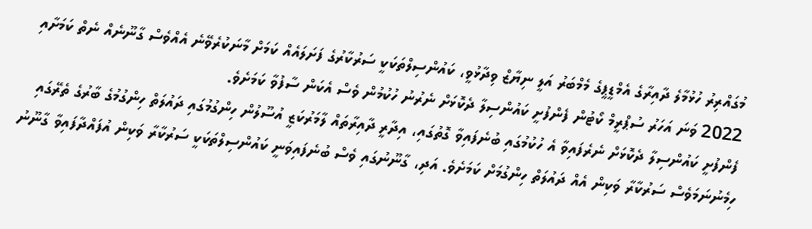މުގައްރިރު ހުޅުމާލެ ދާއިރާގެ އެމްޑީޕީގެ މެމްބަރު އަލީ ނިޔާޒް ވިދާޅުވީ، ކައުންސިލްތަކަކީ ސަރުކާރުގެ ފަށަލައެއް ކަމަށް މާނަކުރެވޭނެ އެއްވެސް ގާނޫނެއް ނެތް ކަމަށާއި 2022 ވަނަ އަހަރު ސުޕްރީމް ކޯޓުން ފެންފުށީ ކައުންސިލާ ދެކޮޅަށް ނެރުނު ހުކުމުން ވެސް އެކަން ސާފުވާ ކަމަށެވެ.
ފެންފުށީ ކައުންސިލާ ދެކޮޅަށް ނެރެފައިވާ އެ ހުކުމުގައި ބުނެފައިވާ ގޮތުގައި، އިދާރީ ދާއިރާތައް ލާމަރުކަޒީ އުސޫލުން ހިންގުމުގައި ދައުލަތް ހިންގުމުގެ ބާރުގެ ތެރޭގައި ހިމެނުނަމަވެސް ސަރުކާރާ ވަކިން އެއް ދައުލަތް ހިންގުމަށް ކަމަށެވެ. އަދި، ގާނޫނުގައި ވެސް ބުނެފައިވަނީ ކައުންސިލްތަކަކީ ސަރުކާރާ ވަކިން އުފައްދާފައިވާ ގާނޫނު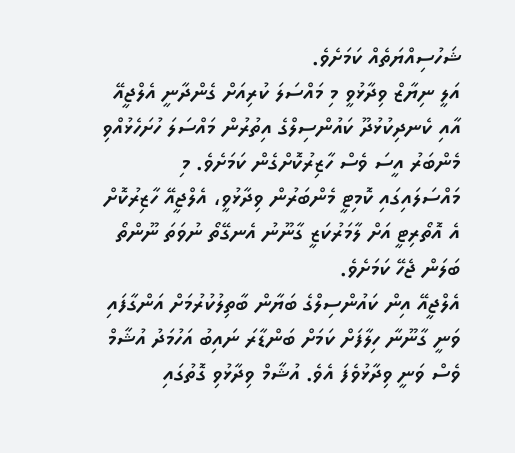ޝަހުސިއްޔަތެއް ކަމަށެވެ.
އަލީ ނިޔާޒް ވިދާޅުވީ މި މައްސަލަ ކުރިއަށް ގެންދާނީ އެލްޖީއޭ އާއި ކެނދިކުޅުދޫ ކައުންސިލްގެ އިތުރުން މައްސަލަ ހުށަހެޅުއްވި މެންބަރު އީސަ ވެސް ހާޒިރުކޮށްގެން ކަމަށެވެ. މި މައްސަލައިގައި ކޮމިޓީ މެންބަރުން ވިދާޅުވީ، އެލްޖީއޭ ހާޒިރުކޮށް އެ އޮތޯރިޓީ އަށް ލާމަރުކަޒީ ގާނޫނު އެނގޭތޯ ނުވަތަ ނޫންތޯ ބަލަން ޖެހޭ ކަމަށެވެ.
އެލްޖީއޭ އިން ކައުންސިލްގެ ބަޔާން ބާތިލުކުރުމަށް އަންގާފައި ވަނީ ގާނޫނާ ހިލާފަށް ކަމަށް ބަންޑާރަ ނައިބު އަހުމަދު އުޝާމް ވެސް ވަނީ ވިދާޅުވެފަ އެވެ. އުޝާމް ވިދާޅުވި ގޮތުގައި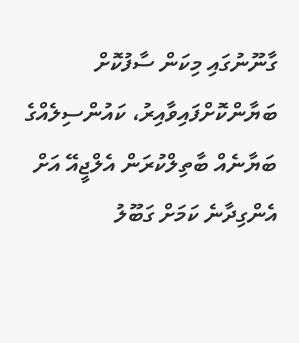ގާނޫނުގައި މިކަން ސާފުކޮށް ބަޔާންކޮށްފައިވާއިރު، ކައުންސިލެއްގެ ބަޔާނެއް ބާތިލްކުރަން އެލްޖީއޭ އަށް އެންގިދާނެ ކަމަށް ގަބޫލު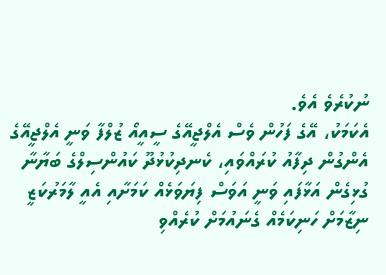ނުކުރެވެ އެވެ.
އެކަމަކު، އޭގެ ފަހުން ވެސް އެލްޖީއޭގެ ސީއީއޯ ޒުލްފާ ވަނީ އެލްޖީއޭގެ އެންގުން ދިފާއު ކުރައްވައި، ކެނދިކުޅުދޫ ކައުންސިލްގެ ބަޔާނާ ގުޅިގެން އަޅާފައި ވަނީ އަވަސް ފިޔަވަޅެއް ކަމަށާއި އެއީ ލާމަރުކަޒީ ނިޒާމަށް ހަނިކަމެއް ގެނައުމަށް ކުރެއްވި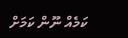ކަމެއް ނޫން ކަމަށް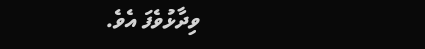ވިދާޅުވެފަ އެވެ.